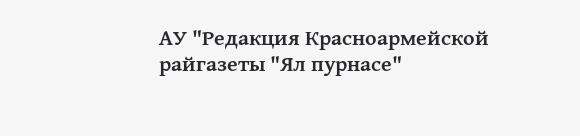АУ "Редакция Красноармейской райгазеты "Ял пурнасе"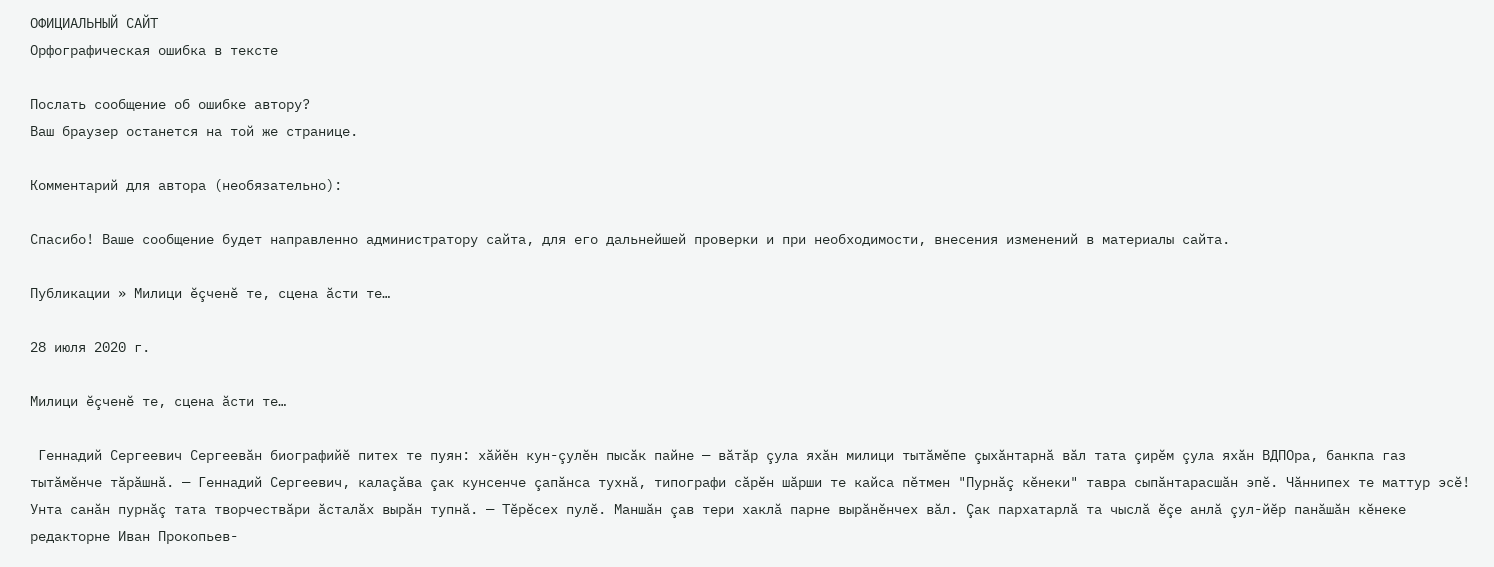ОФИЦИАЛЬНЫЙ САЙТ
Орфографическая ошибка в тексте

Послать сообщение об ошибке автору?
Ваш браузер останется на той же странице.

Комментарий для автора (необязательно):

Спасибо! Ваше сообщение будет направленно администратору сайта, для его дальнейшей проверки и при необходимости, внесения изменений в материалы сайта.

Публикации » Милици ĕçченĕ те, сцена ăсти те…

28 июля 2020 г.

Милици ĕçченĕ те, сцена ăсти те…

 Геннадий Сергеевич Сергеевăн биографийĕ питех те пуян: хăйĕн кун-çулĕн пысăк пайне — вăтăр çула яхăн милици тытăмĕпе çыхăнтарнă вăл тата çирĕм çула яхăн ВДПОра, банкпа газ тытăмĕнче тăрăшнă. — Геннадий Сергеевич, калаçăва çак кунсенче çапăнса тухнă, типографи сăрĕн шăрши те кайса пĕтмен "Пурнăç кĕнеки" тавра сыпăнтарасшăн эпĕ. Чăннипех те маттур эсĕ! Унта санăн пурнăç тата творчествăри ăсталăх вырăн тупнă. — Тĕрĕсех пулĕ. Маншăн çав тери хаклă парне вырăнĕнчех вăл. Çак пархатарлă та чыслă ĕçе анлă çул-йĕр панăшăн кĕнеке редакторне Иван Прокопьев-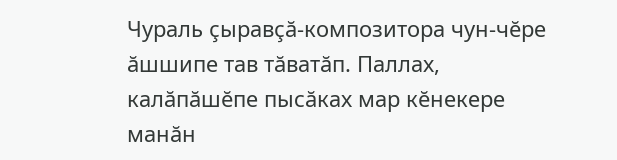Чураль çыравçă-композитора чун-чĕре ăшшипе тав тăватăп. Паллах, калăпăшĕпе пысăках мар кĕнекере манăн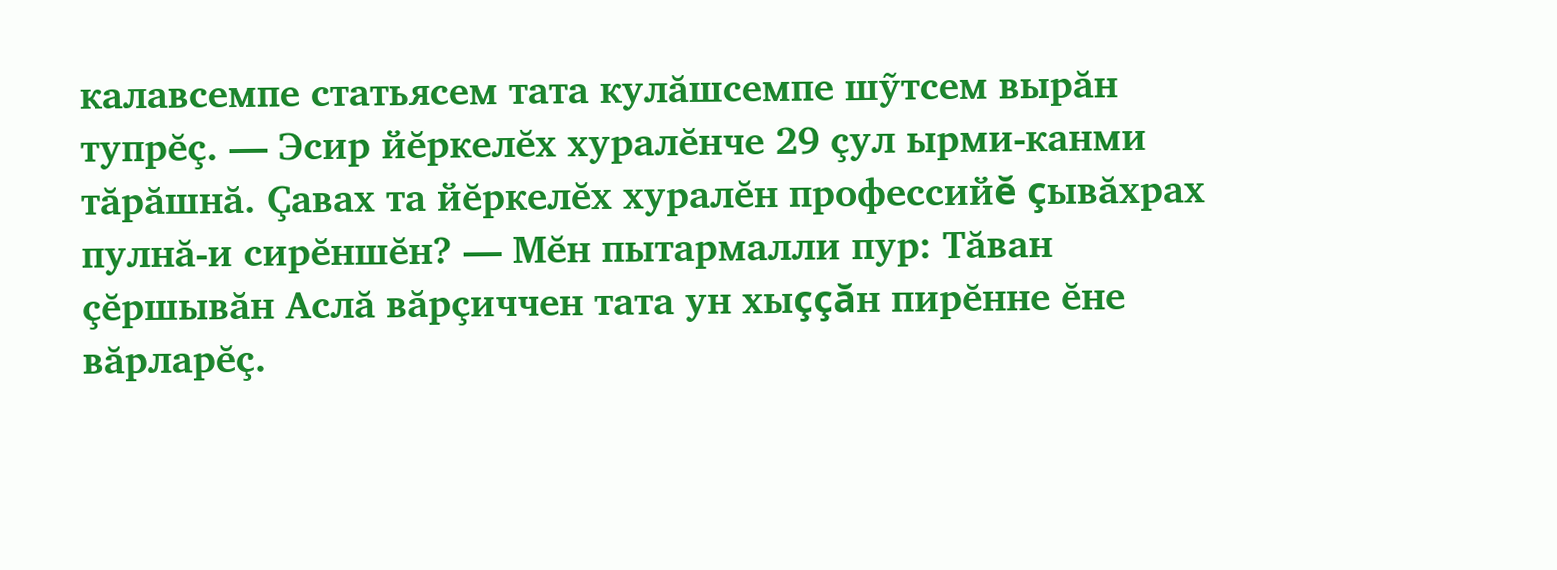калавсемпе статьясем тата кулăшсемпе шỹтсем вырăн тупрĕç. — Эсир йĕркелĕх хуралĕнче 29 çул ырми-канми тăрăшнă. Çавах та йĕркелĕх хуралĕн профессийĕ çывăхрах пулнă-и сирĕншĕн? — Мĕн пытармалли пур: Тăван çĕршывăн Аслă вăрçиччен тата ун хыççăн пирĕнне ĕне вăрларĕç.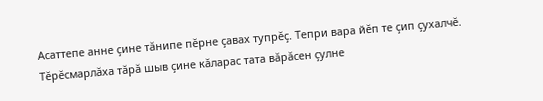Асаттепе анне çине тăнипе пĕрне çавах тупрĕç. Тепри вара йĕп те çип çухалчĕ. Тĕрĕсмарлăха тăрă шыв çине кăларас тата вăрăсен çулне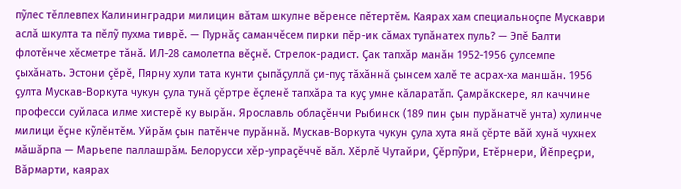пỹлес тĕллевпех Калининградри милицин вăтам шкулне вĕренсе пĕтертĕм. Каярах хам специальноçпе Мускаври аслă шкулта та пĕлỹ пухма тиврĕ. — Пурнăç саманчĕсем пирки пĕр-ик сăмах тупăнатех пуль? — Эпĕ Балти флотĕнче хĕсметре тăнă. ИЛ-28 самолетпа вĕçнĕ. Стрелок-радист. Çак тапхăр манăн 1952-1956 çулсемпе çыхăнать. Эстони çĕрĕ, Пярну хули тата кунти çыпăçуллă çи-пуç тăхăннă çынсем халĕ те асрах-ха маншăн. 1956 çулта Мускав-Воркута чукун çула тунă çĕртре ĕçленĕ тапхăра та куç умне кăларатăп. Çамрăкскере, ял каччине професси суйласа илме хистерĕ ку вырăн. Ярославль облаçĕнчи Рыбинск (189 пин çын пурăнатчĕ унта) хулинче милици ĕçне кỹлĕнтĕм. Уйрăм çын патĕнче пурăннă. Мускав-Воркута чукун çула хута янă çĕрте вăй хунă чухнех мăшăрпа — Марьепе паллашрăм. Белорусси хĕр-упраçĕччĕ вăл. Хĕрлĕ Чутайри, Çĕрпỹри, Етĕрнери, Йĕпреçри, Вăрмарти, каярах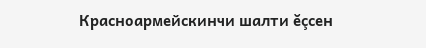Красноармейскинчи шалти ĕçсен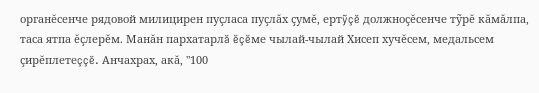органĕсенче рядовой милицирен пуçласа пуçлăх çумĕ, ертỹçĕ должноçĕсенче тỹрĕ кăмăлпа, таса ятпа ĕçлерĕм. Манăн пархатарлă ĕçĕме чылай-чылай Хисеп хучĕсем, медальсем çирĕплетеççĕ. Анчахрах, акă, "100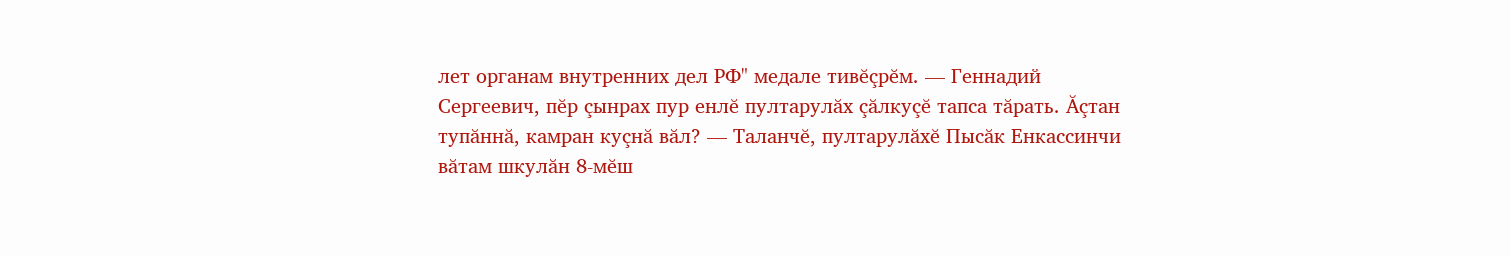лет органам внутренних дел РФ" медале тивĕçрĕм. — Геннадий Сергеевич, пĕр çынрах пур енлĕ пултарулăх çăлкуçĕ тапса тăрать. Ăçтан тупăннă, камран куçнă вăл? — Таланчĕ, пултарулăхĕ Пысăк Енкассинчи вăтам шкулăн 8-мĕш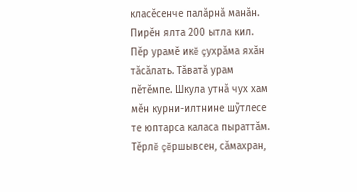класĕсенче палăрнă манăн. Пирĕн ялта 200 ытла кил. Пĕр урамĕ икĕ çухрăма яхăн тăсăлать. Тăватă урам пĕтĕмпе. Шкула утнă чух хам мĕн курни-илтнине шỹтлесе те юптарса каласа пыраттăм. Тĕрлĕ çĕршывсен, сăмахран,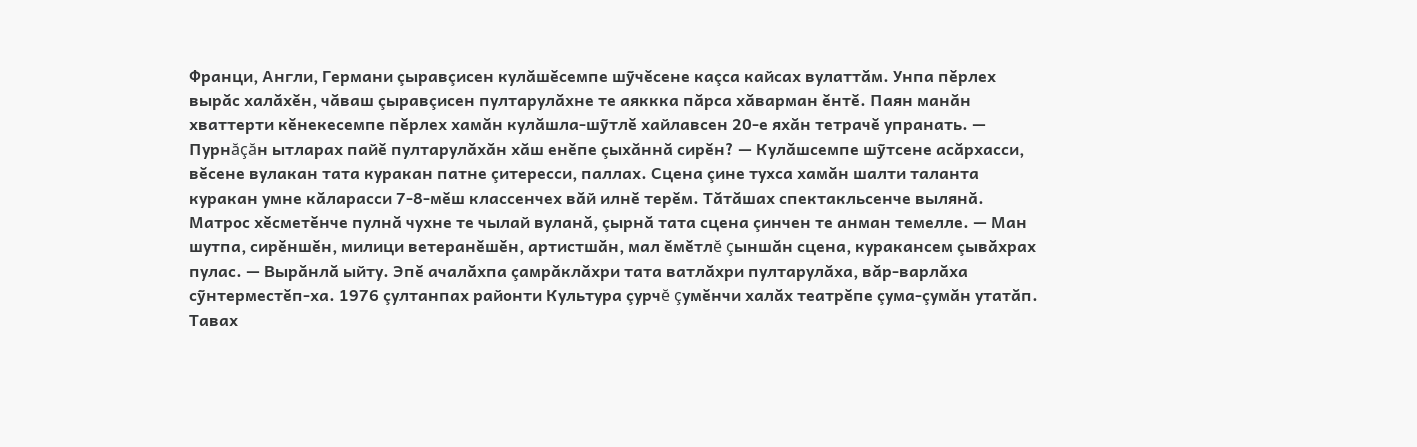Франци, Англи, Германи çыравçисен кулăшĕсемпе шỹчĕсене каçса кайсах вулаттăм. Унпа пĕрлех вырăс халăхĕн, чăваш çыравçисен пултарулăхне те аяккка пăрса хăварман ĕнтĕ. Паян манăн хваттерти кĕнекесемпе пĕрлех хамăн кулăшла-шỹтлĕ хайлавсен 20-е яхăн тетрачĕ упранать. — Пурнăçăн ытларах пайĕ пултарулăхăн хăш енĕпе çыхăннă сирĕн? — Кулăшсемпе шỹтсене асăрхасси, вĕсене вулакан тата куракан патне çитересси, паллах. Сцена çине тухса хамăн шалти таланта куракан умне кăларасси 7-8-мĕш классенчех вăй илнĕ терĕм. Тăтăшах спектакльсенче вылянă. Матрос хĕсметĕнче пулнă чухне те чылай вуланă, çырнă тата сцена çинчен те анман темелле. — Ман шутпа, сирĕншĕн, милици ветеранĕшĕн, артистшăн, мал ĕмĕтлĕ çыншăн сцена, куракансем çывăхрах пулас. — Вырăнлă ыйту. Эпĕ ачалăхпа çамрăклăхри тата ватлăхри пултарулăха, вăр-варлăха сỹнтерместĕп-ха. 1976 çултанпах районти Культура çурчĕ çумĕнчи халăх театрĕпе çума-çумăн утатăп. Тавах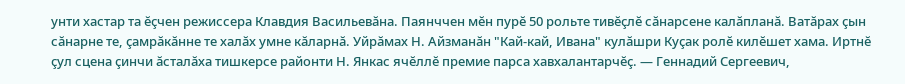унти хастар та ĕçчен режиссера Клавдия Васильевăна. Паянччен мĕн пурĕ 50 рольте тивĕçлĕ сăнарсене калăпланă. Ватăрах çын сăнарне те, çамрăкăнне те халăх умне кăларнă. Уйрăмах Н. Айзманăн "Кай-кай, Ивана" кулăшри Куçак ролĕ килĕшет хама. Иртнĕ çул сцена çинчи ăсталăха тишкерсе районти Н. Янкас ячĕллĕ премие парса хавхалантарчĕç. — Геннадий Сергеевич,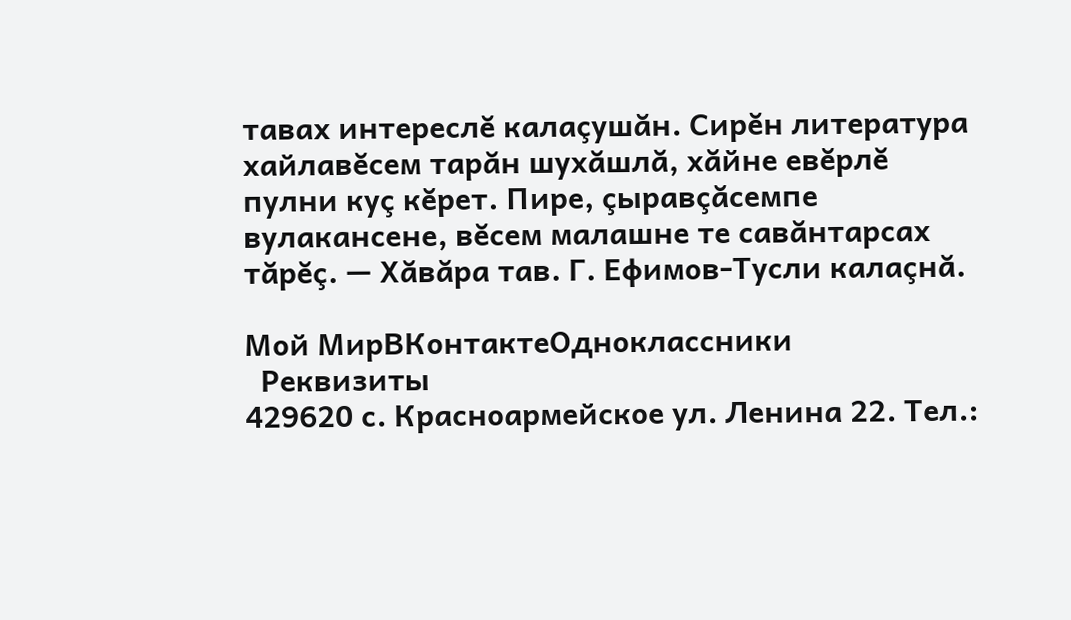тавах интереслĕ калаçушăн. Сирĕн литература хайлавĕсем тарăн шухăшлă, хăйне евĕрлĕ пулни куç кĕрет. Пире, çыравçăсемпе вулакансене, вĕсем малашне те савăнтарсах тăрĕç. — Хăвăра тав. Г. Ефимов-Тусли калаçнă.

Мой МирВКонтактеОдноклассники
  Реквизиты
429620 с. Красноармейское ул. Ленина 22. Тел.: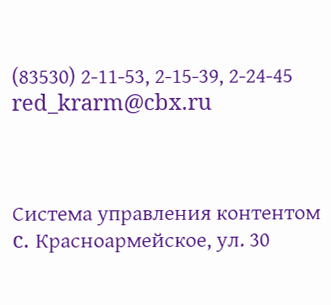(83530) 2-11-53, 2-15-39, 2-24-45 red_krarm@cbx.ru



Система управления контентом
c. Красноармейское, ул. 30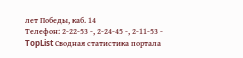лет Победы, каб. 14
Телефон: 2-22-53 -, 2-24-45 -, 2-11-53 -
TopList Сводная статистика портала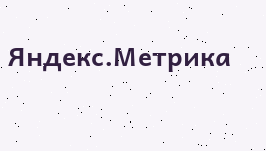Яндекс.Метрика